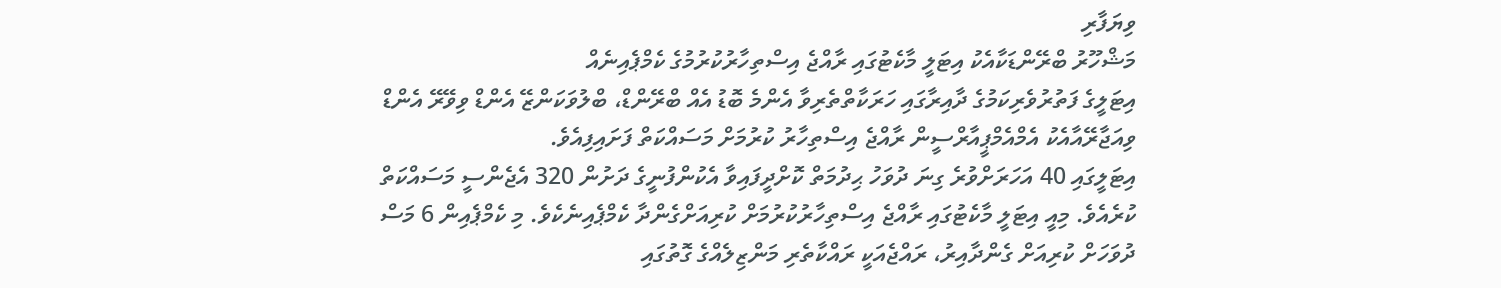ވިޔަފާރި
މަޝްހޫރު ބްރޭންޑަކާއެކު އިޓަލީ މާކެޓުގައި ރާއްޖެ އިސްތިހާރުކުރުމުގެ ކެމްޕެއިނެއް
އިޓަލީގެ ފަތުރުވެރިކަމުގެ ދާއިރާގައި ހަރަކާތްތެރިވާ އެންމެ ބޮޑު އެއް ބްރޭންޑް، ބްލުވަކަންޒޭ އެންޑް ވިވޭރޭ އެންޑް ވިއަޖާރޭއާއެކު އެމްއެމްޕީއާރްސީން ރާއްޖެ އިސްތިހާރު ކުރުމަށް މަސައްކަތް ފަށައިފިއެވެ.
އިޓަލީގައި 40 އަހަރަށްވުރެ ގިނަ ދުވަހު ޙިދުމަތް ކޮށްދީފައިވާ އެކުންފުނީގެ ދަށުން 320 އެޖެންސީ މަސައްކަތް ކުރެއެވެ. މިއީ އިޓަލީ މާކެޓުގައި ރާއްޖެ އިސްތިހާރުކުރުމަށް ކުރިއަށްގެންދާ ކެމްޕެއިނެކެވެ. މި ކެމްޕެއިން 6 މަސް ދުވަހަށް ކުރިއަށް ގެންދާއިރު، ރައްޖެއަކީ ރައްކާތެރި މަންޒިލެއްގެ ގޮތުގައި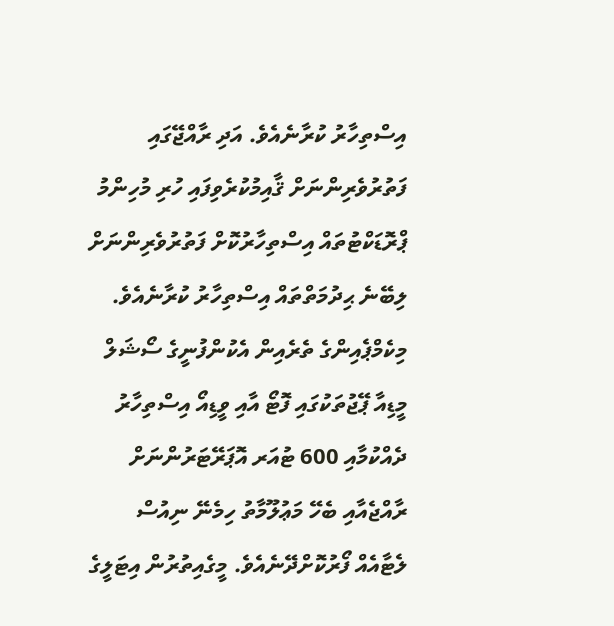އިސްތިހާރު ކުރާނެއެވެ. އަދި ރާއްޖޭގައި ފަތުރުވެރިންނަށް ޤާއިމުކުރެވިފައި ހުރި މުހިންމު ޕްރޮޑަކްޓުތައް އިސްތިހާރުކޮށް ފަތުރުވެރިންނަށް ލިބޭނެ ޙިދުމަތްތައް އިސްތިހާރު ކުރާނެއެވެ.
މިކެމްޕެއިންގެ ތެރެއިން އެކުންފުނީގެ ސޯޝަލް މީޑިއާ ޕޭޖުތަކުގައި ފޮޓޯ އާއި ވީޑިއޯ އިސްތިހާރު ދެއްކުމާއި 600 ޓުއަރ އޮޕަރޭޓަރުންނަށް ރާއްޖެއާއި ބެހޭ މަޢުލޫމާތު ހިމެނޭ ނިއުސް ލެޓާއެއް ފޯރުކޮށްދޭނެއެވެ. މީގެއިތުރުން އިޓަލީގެ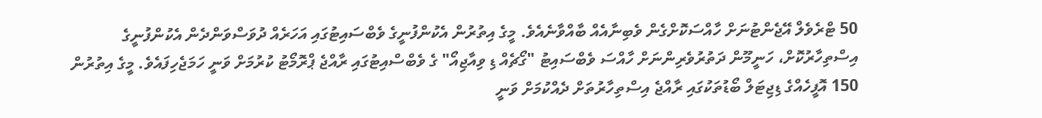50 ޓްރެވެލް އޭޖެންޓުނަށް ހާއްސަކޮށްގެން ވެބިނާއެއް ބާއްވާނެއެވެ. މީގެ އިތުރުން އެކުންފުނީގެ ވެބްސައިޓުގައި އަހަރެއް ދުވަސްވަންދެން އެކުންފުނީގެ އިސްތިހާރުކޮށް، ހަނީމޫން ދަތުރުވެރިންނަށް ހާއްސަ ވެބްސައިޓު "ގޯޗެއް ޑި ވިއާޖިއޯ" ގެ ވެބްސްއިޓުގައި ރާއްޖެ ޕްރޮމޯޓު ކުރުމަށް ވަނީ ހަމަޖެހިފައެވެ. މީގެ އިތުރުން 150 އޮފީހެއްގެ ޑިޖިޓަލް ބޯޑުތަކުގައި ރާއްޖެ އިސްތިހާރުތަށް ދެއްކުމަށް ވަނީ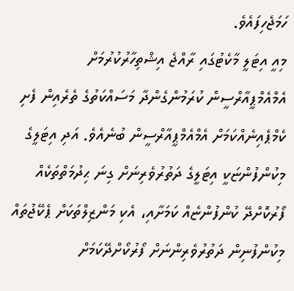ހަމަޖެހިފައެވެ.
މިއީ އިޓަލީ މާކެޓުގައި ރާއްޖެ އިޝްތިހާރުކުރުމަށް އެމްއެމްޕީއާރްސީން ކުރަމުންގެންދާ މަސައްކަތުގެ ތެރެއިން ފެށި ކެމްޕެއިނެއްކަމަށް އެމްއެމްޕީއާރްސީން ބުނެއެވެ. އަދި އިޓަލީގެ މިކުންފުންޏަކީ އިޓަލީގެ ދަތުރުވެރިނަށް ގިނަ ޙިދުމަތްތަކެއް ފޯރުކޮށްދޭ ކުންފުންޏެއް ކަމަށާއި، އެކި މަންޒިލްތަކަށް ޕެކޭޖުތައް މިކުންފުނިން ދަތުރުވެރިންނަށް ފޯރުކޯށްދޭކަމަށް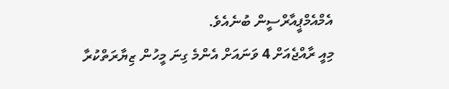އެމްއެމްޕީއާރްސީން ބުނެއެވެ.
މިއީ ރާއްޖެއަށް 4 ވަނައަށް އެންމެ ގިނަ މީހުން ޒިޔާރަތްކުރާ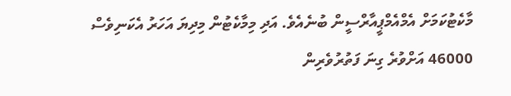މާކެޓުކަމަށް އެމްއެމްޕީއާރްސީން ބުނެއެވެ. އަދި މިމާކެޓުން މިދިޔަ އަހަރު އެކަނިވެސް 46000 އަށްވުރެ ގިނަ ފަތުރުވެރިން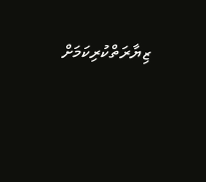ޒިޔާރަތްކުރިކަމަށް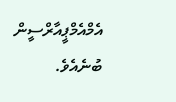އެމްއެމްޕީއާރްސީން ބުނެއެވެ.